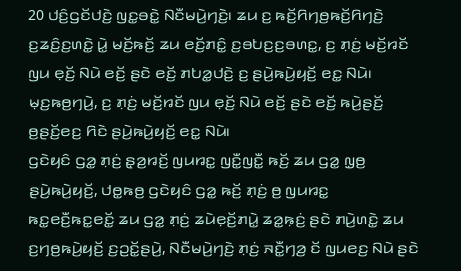20 ꤓꤢꤨ꤬ꤞꤢꤩꤓꤢꤧ꤬ ꤜꤢ꤭ꤋꤢꤧ꤭ ꤡꤢꤪꤗꤣꤧ꤬ꤚꤢꤧ꤬꤯ ꤘꤣ ꤢ꤬ ꤒꤢꤩ꤬ꤖꤚꤥ꤬ꤒꤢꤩ꤬ꤖꤚꤢꤧ꤬ ꤢ꤬ꤘꤢꤨ꤬ꤢ꤬ꤛꤢꤧ꤭ ꤣꤧ꤭ ꤗꤢꤩ꤬ꤒꤢꤩ꤬ ꤘꤣ ꤕꤢꤩ꤬ꤊꤢꤨ꤭ ꤢ꤬ꤋꤝꤢ꤬ꤢ꤬ꤋꤛꤢ꤭, ꤢ꤬ ꤊ꤫ꤢꤦ꤬ ꤗꤢꤩ꤬ꤙꤢꤩ ꤜꤣ ꤕ꤫ꤢꤩ꤬ ꤡꤣꤧ ꤕꤢꤩ꤬ ꤔꤢꤧ ꤕꤢꤩ꤬ ꤊꤝꤤ꤭ꤓꤢꤧ꤬ ꤢ꤬ ꤔꤣꤧ꤬ꤒꤣꤧ꤬ꤟꤢꤩ꤬ ꤕꤢ꤭ ꤡꤣꤧ꤯ ꤗ꤫ꤢ꤬ꤒꤥ꤬ꤚꤣꤧ꤬, ꤢ꤬ ꤊ꤫ꤢꤦ꤬ ꤗꤢꤩ꤬ꤙꤢꤩ ꤜꤣ ꤕ꤫ꤢꤩ꤬ ꤡꤣꤧ ꤕꤢꤩ꤬ ꤔꤢꤧ ꤕꤢꤩ꤬ ꤒꤣꤧ꤬ꤔꤢꤩ꤬ ꤥ꤬ꤔꤢꤩ꤬ꤕꤢ꤬ ꤖꤢꤧ ꤔꤣꤧ꤬ꤒꤣꤧ꤬ꤟꤢꤩ꤬ ꤕꤢ꤭ ꤡꤣꤧ꤯
ꤞꤢꤧꤟꤢꤨ ꤞꤤ꤭ ꤊ꤫ꤢꤦ꤬ ꤔ꤫ꤤ꤬ꤙꤢꤩ꤬ ꤜꤣꤙꤢ꤭ ꤜꤢꤪ꤭ꤜꤢꤪ꤭ ꤒꤢꤩ꤬ ꤘꤣ ꤞꤤ꤭ ꤜ꤫ꤥ꤬ ꤔꤣꤧ꤬ꤒꤣꤧ꤬ꤟꤢꤩ꤬, ꤓꤥ꤭ꤒꤥ꤬ ꤞꤢꤧꤟꤢꤨ ꤞꤤ꤭ ꤒꤢꤩ꤬ ꤊ꤫ꤢꤦ꤬ ꤥ꤬ ꤜꤣꤙꤢ꤭ ꤒꤢ꤭ꤕꤢꤪ꤬ꤒꤢ꤭ꤕꤢꤩ꤭ ꤘꤣ ꤞꤤ꤭ ꤊ꤫ꤢꤦ꤬ ꤘꤣꤧꤕ꤫ꤢꤩ꤬ꤊꤣꤧ꤭ ꤘꤤ꤭ꤒ꤫ꤢꤦ꤬ ꤔꤢꤧ ꤊꤣꤧ꤬ꤛꤢꤧ꤭ ꤘꤣ ꤢ꤬ꤚꤥ꤬ꤒꤣꤧ꤬ꤟꤢꤩ꤬ ꤢ꤬ꤑꤢꤩ꤭ꤔꤣꤧ꤬, ꤡꤢꤪꤗꤣꤧ꤬ꤚꤢꤧ꤬ ꤊ꤫ꤢꤦ꤬ ꤏꤢꤪ꤭ꤚꤤ꤬ ꤢꤩ ꤜꤣꤕꤢ꤬ ꤡꤣꤧ ꤔꤢꤧ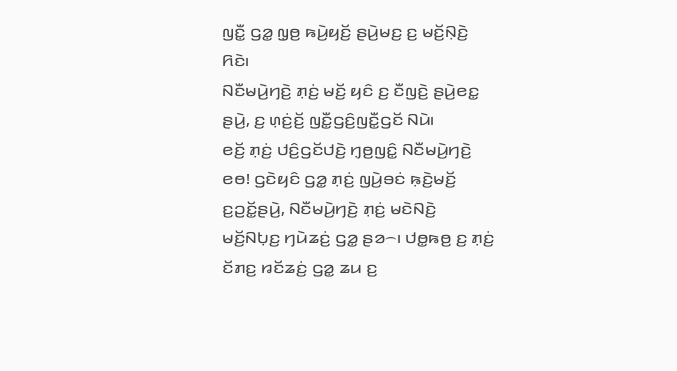ꤜꤢꤪ꤭ ꤞꤤ꤭ ꤜ꤫ꤥ꤬ ꤒꤣꤧ꤬ꤟꤢꤩ꤬ ꤔꤣꤧ꤬ꤗꤢ꤬ ꤢ꤬ ꤗꤢꤩ꤬ꤡ꤫ꤢꤧ꤬ ꤖꤢꤧ꤯
ꤡꤢꤪꤗꤣꤧ꤬ꤚꤢꤧ꤬ ꤊ꤫ꤢꤦ꤬ ꤗꤢꤩ꤬ ꤟꤢꤨ ꤢ꤬ ꤢꤪꤜꤢꤧ꤬ ꤔꤣꤧ꤬ꤕꤢ꤭ ꤔꤣꤧ꤬, ꤢ꤬ ꤛ꤫ꤢꤦ꤬ꤢꤩ꤬ ꤜꤢꤪ꤭ꤞꤢꤨ꤬ꤜꤢꤪ꤭ꤞꤢꤩ ꤡꤣꤧ꤯
ꤕꤢꤩ꤬ ꤊ꤫ꤢꤦ꤬ ꤓꤢꤨ꤬ꤞꤢꤩꤓꤢꤧ꤬ ꤚ꤫ꤥ꤬ꤜꤢꤨ꤭ ꤡꤢꤪꤗꤣꤧ꤬ꤚꤢꤧ꤬ ꤕꤥ! ꤞꤢꤧꤟꤢꤨ ꤞꤤ꤭ ꤊ꤫ꤢꤦ꤬ ꤜꤣꤧ꤬ꤋꤢꤦ ꤒ꤫ꤢꤧ꤬ꤗꤢꤩ꤬ ꤢ꤬ꤑꤢꤩ꤭ꤔꤣꤧ꤬, ꤡꤢꤪꤗꤣꤧ꤬ꤚꤢꤧ꤬ ꤊ꤫ꤢꤦ꤬ ꤗꤢꤧꤡꤢꤧ꤬ ꤗꤢꤩ꤬ꤡꤝ꤫ꤢ꤬ ꤚꤣꤧꤘꤢꤦ꤬ ꤞꤤ꤭ ꤔꤤ꤮꤯ ꤓꤥ꤭ꤒꤥ꤬ ꤢ꤬ ꤊ꤫ꤢꤦ꤬ ꤢꤩꤊꤢ꤬ ꤙꤢꤩꤘꤢꤦ꤬ ꤞꤤ꤭ ꤘꤣ ꤢ꤬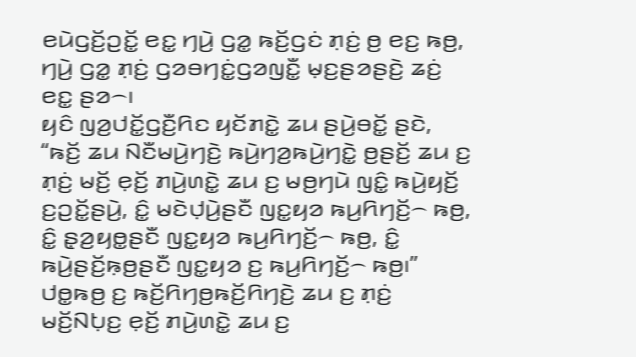ꤕꤣꤧꤞꤢꤩ꤬ꤑꤢꤩ꤭ ꤕꤢ꤭ ꤚꤣꤧ꤬ ꤞꤤ꤭ ꤒꤢꤩ꤬ꤞꤢꤦ ꤊ꤫ꤢꤦ꤬ ꤥ꤬ ꤕꤢ꤬ ꤒꤥ꤬, ꤚꤣꤧ꤬ ꤞꤤ꤭ ꤊ꤫ꤢꤦ꤬ ꤞꤤꤋꤚꤢꤦ꤭ꤞꤤꤜꤢꤪ꤭ ꤗ꤫ꤢ꤬ꤔꤤꤔꤢꤧ꤬ ꤘꤢꤦ꤬ ꤕꤢ꤭ ꤔꤤ꤮꤯
ꤟꤢꤨ ꤜꤤ꤬ꤓꤢꤩ꤭ꤞꤢꤪ꤬ꤖꤢ ꤟꤢꤩꤊꤢꤧ꤭ ꤘꤣ ꤔꤣꤧ꤬ꤋꤢꤩ꤭ ꤔꤢꤧ, “ꤒꤢꤩ꤬ ꤘꤣ ꤡꤢꤪꤗꤣꤧ꤬ꤚꤢꤧ꤬ ꤒꤣꤧ꤬ꤚꤤ꤬ꤒꤣꤧ꤬ꤚꤢꤧ꤭ ꤥ꤬ꤔꤢꤩ꤬ ꤘꤣ ꤢ꤬ ꤊ꤫ꤢꤦ꤬ ꤗꤢꤩ꤬ ꤕ꤫ꤢꤩ꤬ ꤊꤣꤧ꤬ꤛꤢꤧ꤭ ꤘꤣ ꤢ꤬ ꤗꤥ꤬ꤚꤣꤧ ꤜꤢꤨ꤭ ꤒꤣꤧ꤬ꤟꤢꤩ꤬ ꤢ꤬ꤑꤢꤩ꤭ꤔꤣꤧ꤬, ꤢꤨ꤭ ꤗꤢꤧꤓ꤫ꤣꤧ꤬ꤔꤢꤪ ꤜꤢ꤭ꤟꤤ ꤒꤣ꤬ꤖꤚꤢꤩ꤬꤮ ꤒꤥ꤬, ꤢꤨ꤭ ꤔ꤫ꤤ꤬ꤟꤥ꤭ꤔꤢꤪ ꤜꤢ꤭ꤟꤤ ꤒꤣ꤬ꤖꤚꤢꤩ꤬꤮ ꤒꤥ꤬, ꤢꤨ꤭ ꤒꤣꤧ꤬ꤔꤢꤩ꤬ꤒ꤫ꤥ꤬ꤔꤢꤪ ꤜꤢ꤭ꤟꤤ ꤢ꤬ ꤒꤣ꤬ꤖꤚꤢꤩ꤬꤮ ꤒꤥ꤬꤯”
ꤓꤥ꤭ꤒꤥ꤬ ꤢ꤬ ꤒꤢꤩ꤬ꤖꤚꤥ꤬ꤒꤢꤩ꤬ꤖꤚꤢꤧ꤬ ꤘꤣ ꤢ꤬ ꤊ꤫ꤢꤦ꤬ ꤗꤢꤩ꤬ꤡꤝ꤫ꤢ꤬ ꤕ꤫ꤢꤩ꤬ ꤊꤣꤧ꤬ꤛꤢꤧ꤭ ꤘꤣ ꤢ꤬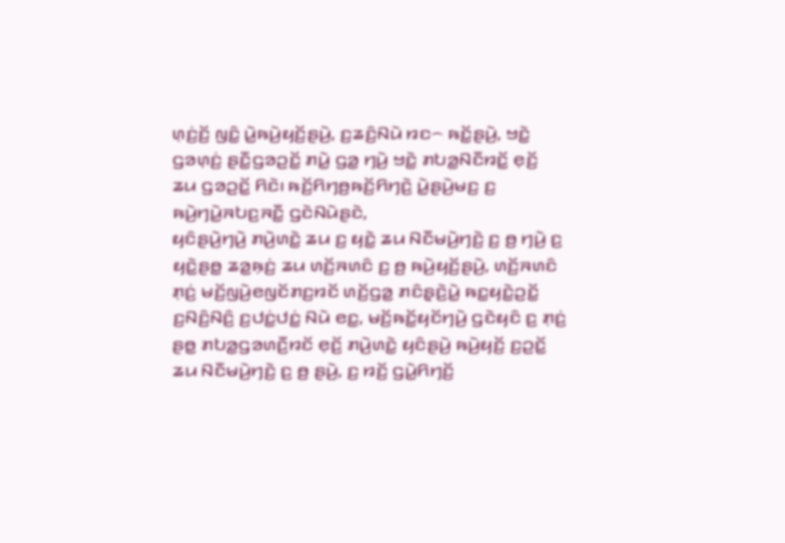ꤛ꤫ꤢꤦ꤬ꤢꤩ꤬ ꤜꤢꤨ꤭ ꤣꤧ꤭ꤒꤣꤧ꤬ꤟꤢꤩ꤬ꤔꤣꤧ꤬, ꤢ꤬ꤘꤢꤨ꤬ꤡꤣꤧ ꤙꤢ꤮ ꤒꤢꤩ꤭ꤔꤣꤧ꤬, ꤠꤢꤧ꤭ ꤞꤤꤛ꤫ꤢꤦ꤬ ꤔꤢꤪ꤭ꤞꤤꤑꤢꤩ꤭ ꤊꤣꤧ꤭ ꤞꤤ꤭ ꤚꤣꤧ꤬ ꤠꤢꤧ꤭ ꤊꤝꤤ꤭ꤡꤢꤪꤙꤢꤩ꤭ ꤕ꤫ꤢꤩ꤬ ꤘꤣ ꤞꤤꤑꤢꤩ꤭ ꤖꤢꤧ꤯ ꤒꤢꤩ꤬ꤖꤚꤥ꤬ꤒꤢꤩ꤬ꤖꤚꤢꤧ꤬ ꤣꤧ꤭ꤔꤣꤧ꤬ꤗꤢ꤬ ꤢ꤬ ꤒꤣꤧ꤬ꤚꤣꤧ꤭ꤏꤝꤢ꤬ꤏꤢꤪ꤭ ꤞꤢꤧꤡꤣꤧꤔꤢꤧ,
ꤟꤢꤨꤔꤣꤧ꤬ꤚꤣꤧ꤬ ꤊꤣꤧ꤬ꤛꤢꤧ꤭ ꤘꤣ ꤢ꤬ ꤟꤢꤧ꤭ ꤘꤣ ꤡꤢꤪꤗꤣꤧ꤬ꤚꤢꤧ꤬ ꤢ꤬ ꤥ꤬ ꤚꤣꤧ꤬ ꤢ꤬ ꤟꤢꤧ꤭ꤔꤥ꤭ ꤘꤤ꤭ꤒ꤫ꤢꤦ꤬ ꤘꤣ ꤛꤢꤩ꤬ꤏꤛꤢꤨ ꤢ꤬ ꤥ꤬ ꤒꤣꤧ꤬ꤟꤢꤩ꤬ꤔꤣꤧ꤬, ꤛꤢꤩ꤬ꤏꤛꤢꤨ ꤊ꤫ꤢꤦ꤬ ꤗꤢꤩ꤬ꤜꤣꤧ꤬ꤕꤜꤢꤩꤊꤢ꤬ꤙꤢꤩ ꤛꤢꤩ꤬ꤞꤤ꤭ ꤊꤢꤨꤔ꤫ꤢꤧ꤬ꤣꤧ꤭ ꤒꤢ꤭ꤟꤢꤧ꤭ꤑꤢꤩ꤭ ꤢ꤬ꤡꤢꤨ꤬ꤡꤢꤨ꤬ ꤢ꤬ꤓꤢꤦ꤭ꤓꤢꤦ꤭ ꤡꤣꤧ ꤕꤢ꤭, ꤗꤢꤩ꤬ꤒꤢꤩ꤭ꤟꤢꤩꤚꤣꤧ꤬ ꤞꤢꤧꤟꤢꤨ ꤢ꤬ ꤊ꤫ꤢꤦ꤬ ꤔꤥ꤭ ꤊꤝꤤ꤭ꤞꤤꤛꤢꤪ꤬ꤙꤢꤩ ꤕ꤫ꤢꤩ꤬ ꤊꤣꤧ꤬ꤛꤢꤧ꤭ ꤟꤢꤨꤔꤣꤧ꤬ ꤒꤣꤧ꤬ꤟꤢꤩ꤬ ꤢ꤬ꤑꤢꤩ꤭ ꤘꤣ ꤡꤢꤪꤗꤣꤧ꤬ꤚꤢꤧ꤬ ꤢ꤬ ꤥ꤬ ꤔꤣꤧ꤬, ꤢ꤬ ꤙꤢꤩ꤬ ꤞꤣꤧ꤭ꤖꤚꤢꤩ꤬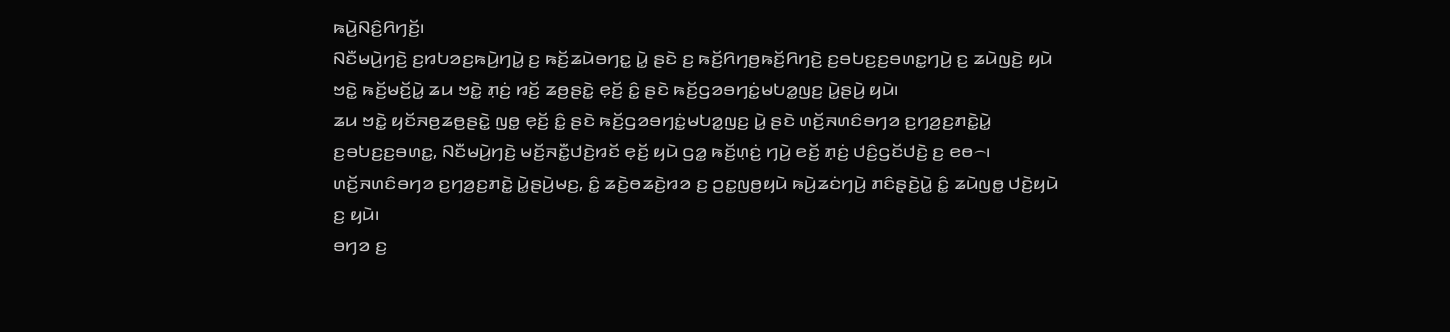ꤒꤣꤧ꤬ꤡꤢꤨ꤬ꤖꤚꤢꤩ꤬꤯
ꤡꤢꤪꤗꤣꤧ꤬ꤚꤢꤧ꤬ ꤢ꤬ꤙꤝꤤꤢ꤬ꤒꤣꤧ꤬ꤚꤣꤧ꤭ ꤢ꤬ ꤒꤢꤩ꤬ꤘꤣꤧꤋꤚꤢ꤭ ꤣꤧ꤭ ꤔꤢꤧ ꤢ꤬ ꤒꤢꤩ꤬ꤖꤚꤥ꤬ꤒꤢꤩ꤬ꤖꤚꤢꤧ꤬ ꤢ꤬ꤋꤝꤢ꤬ꤢ꤬ꤋꤛꤢ꤭ꤚꤣꤧ꤬ ꤢ꤬ ꤘꤣꤧꤜꤢꤧ꤬ ꤟꤣꤧ ꤠꤢꤧ꤭ ꤒꤢꤩ꤬ꤗꤢꤩ꤬ꤣꤧ꤭ ꤘꤣ ꤠꤢꤧ꤭ ꤊ꤫ꤢꤦ꤬ ꤙꤢꤩ꤬ ꤘꤥ꤬ꤔꤢꤧ꤭ ꤕ꤫ꤢꤩ꤬ ꤢꤨ꤭ ꤔꤢꤧ ꤒꤢꤩ꤬ꤞꤤꤋꤚꤢꤦ꤭ꤗꤝꤤ꤭ꤜꤢ꤬ ꤣꤧ꤭ꤔꤣꤧ꤬ ꤟꤣꤧ꤯
ꤘꤣ ꤠꤢꤧ꤭ ꤟꤢꤩꤏꤥ꤬ꤘꤥ꤬ꤔꤢꤧ꤭ ꤜꤥ꤭ ꤕ꤫ꤢꤩ꤬ ꤢꤨ꤭ ꤔꤢꤧ ꤒꤢꤩ꤬ꤞꤤꤋꤚꤢꤦ꤭ꤗꤝꤤ꤭ꤜꤢ꤬ ꤣꤧ꤭ ꤔꤢꤧ ꤛꤢꤩ꤬ꤏꤛꤢꤨꤋꤚꤤ ꤢ꤬ꤚꤤ꤬ꤢ꤬ꤊꤢꤧ꤭ꤣꤧ꤭ ꤢ꤬ꤋꤝꤢ꤬ꤢ꤬ꤋꤛꤢ꤭, ꤡꤢꤪꤗꤣꤧ꤬ꤚꤢꤧ꤬ ꤗꤢꤩ꤬ꤏꤢꤪ꤭ꤓꤢꤧ꤬ꤙꤢꤩ ꤕ꤫ꤢꤩ꤬ ꤟꤣꤧ ꤞꤤ꤭ ꤒꤢꤩ꤬ꤛ꤫ꤢꤦ꤬ ꤚꤣꤧ꤬ ꤕꤢꤩ꤬ ꤊ꤫ꤢꤦ꤬ ꤓꤢꤨ꤬ꤞꤢꤩꤓꤢꤧ꤬ ꤢ꤬ ꤕꤥ꤮꤯ ꤛꤢꤩ꤬ꤏꤛꤢꤨꤋꤚꤤ ꤢ꤬ꤚꤤ꤬ꤢ꤬ꤊꤢꤧ꤭ ꤣꤧ꤭ꤔꤣꤧ꤬ꤗꤢ꤬, ꤢꤨ꤭ ꤘꤢꤧ꤬ꤥꤘꤢꤧ꤬ꤙꤤ ꤢ꤬ ꤑꤢ꤭ꤜꤥ꤬ꤟꤣꤧ ꤒꤣꤧ꤬ꤘꤢꤦꤚꤣꤧ꤬ ꤊꤢꤨꤔ꤫ꤢꤧ꤬ꤣꤧ꤭ ꤢꤨ꤭ ꤘꤣꤧꤜꤥ꤭ ꤓꤢꤧ꤬ꤟꤣꤧ ꤢ꤬ ꤟꤣꤧ꤯
ꤋꤚꤤ ꤢ꤬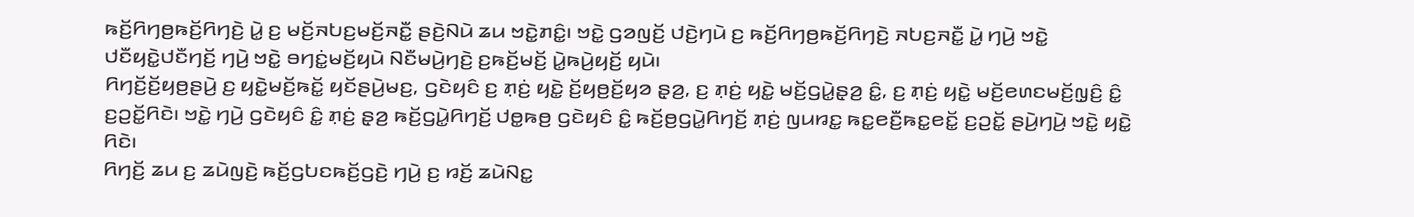ꤒꤢꤩ꤬ꤖꤚꤥ꤬ꤒꤢꤩ꤬ꤖꤚꤢꤧ꤬ ꤣꤧ꤭ ꤢ꤬ ꤗꤢꤩ꤬ꤏꤝꤢ꤬ꤗꤢꤩ꤬ꤏꤢꤪ꤭ ꤔꤢꤧ꤬ꤡꤣꤧ ꤘꤣ ꤠꤢꤧ꤭ꤊꤢꤨ꤭꤯ ꤠꤢꤧ꤭ ꤞꤤꤜꤢꤩ꤬ ꤓꤢꤧ꤬ꤚꤣꤧ ꤢ꤬ ꤒꤢꤩ꤬ꤖꤚꤥ꤬ꤒꤢꤩ꤬ꤖꤚꤢꤧ꤬ ꤏꤝꤢ꤬ꤏꤢꤪ꤭ ꤣꤧ꤭ ꤚꤣꤧ꤬ ꤠꤢꤧ꤭ ꤓꤢꤪꤟꤢꤧ꤭ꤓꤢꤪꤚꤢꤩ꤬ ꤚꤣꤧ꤬ ꤠꤢꤧ꤭ ꤋꤚꤢꤦ꤭ꤗꤢꤩ꤬ꤟꤣꤧ ꤡꤢꤪꤗꤣꤧ꤬ꤚꤢꤧ꤬ ꤢ꤬ꤒꤢꤩ꤬ꤗꤢꤩ꤬ ꤣꤧ꤭ꤒꤣꤧ꤬ꤟꤢꤩ꤬ ꤟꤣꤧ꤯
ꤖꤚꤢꤩ꤬ꤢꤩ꤬ꤟꤥ꤬ꤔꤣꤧ꤬ ꤢ꤬ ꤟꤢꤧ꤭ꤗꤢꤩ꤬ꤒꤢꤩ꤭ ꤟꤢꤩꤔꤣꤧ꤬ꤗꤢ꤬, ꤞꤢꤧꤟꤢꤨ ꤢ꤬ ꤊ꤫ꤢꤦ꤬ ꤟꤢꤧ꤭ ꤢꤩ꤬ꤟꤥ꤬ꤢꤩ꤬ꤟꤤ ꤔ꤫ꤤ꤬, ꤢ꤬ ꤊ꤫ꤢꤦ꤬ ꤟꤢꤧ꤭ ꤗꤢꤩ꤬ꤞꤣꤧ꤭ꤔ꤫ꤤ꤬ ꤢꤨ꤭, ꤢ꤬ ꤊ꤫ꤢꤦ꤬ ꤟꤢꤧ꤭ ꤗꤢꤩ꤬ꤕꤛꤢꤗꤢꤩ꤬ꤜ꤫ꤢꤨ꤬ ꤢꤨ꤭ ꤢ꤬ꤑꤢꤩ꤭ꤖꤢꤧ꤯ ꤠꤢꤧ꤭ ꤚꤣꤧ꤬ ꤞꤢꤧꤟꤢꤨ ꤢꤨ꤭ ꤊ꤫ꤢꤦ꤬ ꤔ꤫ꤤ꤬ ꤒꤢꤩ꤬ꤞꤣꤧ꤭ꤖꤚꤢꤩ꤬ ꤓꤥ꤭ꤒꤥ꤬ ꤞꤢꤧꤟꤢꤨ ꤢꤨ꤭ ꤒꤢꤩ꤬ꤥ꤬ꤞꤣꤧ꤭ꤖꤚꤢꤩ꤬ ꤊ꤫ꤢꤦ꤬ ꤜꤣꤙꤢ꤭ ꤒꤢ꤭ꤕꤢꤪ꤬ꤒꤢ꤭ꤕꤢꤩ꤭ ꤢ꤬ꤑꤢꤩ꤭ ꤔꤣꤧ꤬ꤚꤣꤧ꤬ ꤠꤢꤧ꤭ ꤟꤢꤧ꤭ ꤖꤢꤧ꤯
ꤖꤚꤢꤩ꤬ ꤘꤣ ꤢ꤬ ꤘꤣꤧꤜꤢꤧ꤬ ꤒꤢꤩ꤬ꤞꤝꤢꤒꤢꤩ꤬ꤞꤢꤧ꤬ ꤚꤣꤧ꤬ ꤢ꤬ ꤙꤢꤩ꤬ ꤘꤣꤧꤡꤢ꤭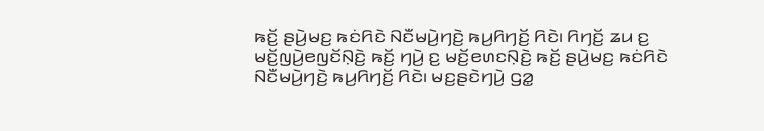ꤒꤢꤩ꤬ ꤔꤣꤧ꤬ꤗꤢ꤬ ꤒꤢꤦꤖꤢꤧ ꤡꤢꤪꤗꤣꤧ꤬ꤚꤢꤧ꤬ ꤒꤣ꤬ꤖꤚꤢꤩ꤬ ꤖꤢꤧ꤯ ꤖꤚꤢꤩ꤬ ꤘꤣ ꤢ꤬ ꤗꤢꤩ꤬ꤜꤣꤧ꤬ꤕꤜꤢꤩꤡ꤫ꤢꤧ꤬ ꤒꤢꤩ꤬ ꤚꤣꤧ꤬ ꤢ꤬ ꤗꤢꤩ꤬ꤕꤛꤢꤡ꤫ꤢꤧ꤬ ꤒꤢꤩ꤬ ꤔꤣꤧ꤬ꤗꤢ꤬ ꤒꤢꤦꤖꤢꤧ ꤡꤢꤪꤗꤣꤧ꤬ꤚꤢꤧ꤬ ꤒꤣ꤬ꤖꤚꤢꤩ꤬ ꤖꤢꤧ꤯ ꤗꤢ꤬ꤔꤢꤧꤚꤣꤧ꤬ ꤞꤤ꤭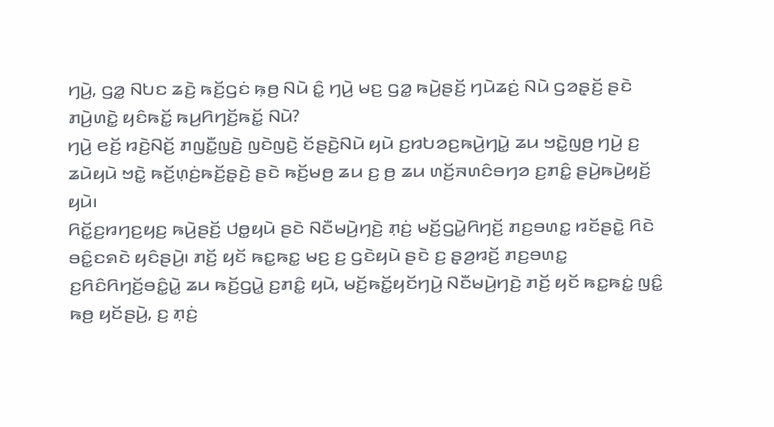ꤚꤣꤧ꤬, ꤞꤤ꤭ ꤡꤝꤢ ꤘꤢꤧ꤬ ꤒꤢꤩ꤬ꤞꤢꤦ ꤒ꤫ꤥ꤬ ꤡꤣꤧ ꤢꤨ꤭ ꤚꤣꤧ꤬ ꤗꤢ꤬ ꤞꤤ꤭ ꤒꤣꤧ꤬ꤔꤢꤩ꤬ ꤚꤣꤧꤘꤢꤦ꤬ ꤡꤣꤧ ꤞꤤꤔ꤫ꤢꤩ꤬ ꤔꤢꤧ ꤊꤣꤧ꤬ꤛꤢꤧ꤭ ꤟꤢꤨꤒꤢꤩ꤭ ꤒꤣ꤬ꤖꤚꤢꤩ꤬ꤒꤢꤩ꤭ ꤡꤣꤧ?
ꤚꤣꤧ꤬ ꤕꤢꤩ꤬ ꤙꤢꤧ꤬ꤡꤢꤩ꤬ ꤊꤜꤢꤪ꤭ꤜꤢꤧ꤬ ꤜꤢꤧꤜꤢꤧ꤬ ꤢꤩꤔꤢꤧ꤬ꤡꤣꤧ ꤟꤣꤧ ꤢ꤬ꤙꤝꤤꤢ꤬ꤒꤣꤧ꤬ꤚꤣꤧ꤭ ꤘꤣ ꤠꤢꤧ꤭ꤜꤥ꤬ ꤚꤣꤧ꤬ ꤢ꤬ ꤘꤣꤧꤟꤣꤧ ꤠꤢꤧ꤭ ꤒꤢꤩ꤬ꤛ꤫ꤢꤦ꤬ꤒꤢꤩ꤬ꤔ꤫ꤢꤧ꤬ ꤔꤢꤧ ꤒꤢꤩ꤬ꤗꤥ꤬ ꤘꤣ ꤢ꤬ ꤥ꤬ ꤘꤣ ꤛꤢꤩ꤬ꤏꤛꤢꤨꤋꤚꤤ ꤢ꤬ꤊꤢꤨ꤭ ꤔꤣꤧ꤬ꤒꤣꤧ꤬ꤟꤢꤩ꤬ ꤟꤣꤧ꤯
ꤖꤢꤩ꤭ꤢ꤬ꤙꤚꤢ꤬ꤟꤢ꤬ ꤒꤣꤧ꤬ꤔꤢꤩ꤬ ꤓꤥ꤭ꤟꤣꤧ ꤔꤢꤧ ꤡꤢꤪꤗꤣꤧ꤬ꤚꤢꤧ꤬ ꤊ꤫ꤢꤦ꤬ ꤗꤢꤩ꤬ꤞꤣꤧ꤭ꤖꤚꤢꤩ꤬ ꤊꤢ꤬ꤋꤛꤢ꤭ ꤙꤢꤩꤔꤢꤧ꤭ ꤖꤢꤧ ꤋꤢꤨ꤭ꤢꤎꤢꤧ ꤟꤢꤨꤔꤣꤧ꤬꤯ ꤊꤢꤩ꤬ ꤟꤢꤩ ꤒꤢ꤭ꤒꤢ꤭ ꤗꤢ꤬ ꤢ꤬ ꤞꤢꤧꤟꤣꤧ ꤔꤢꤧ ꤢ꤬ ꤔ꤫ꤤ꤬ꤙꤢꤩ꤬ ꤊꤢ꤬ꤋꤛꤢ꤭ ꤢ꤬ꤖꤢꤨꤖꤚꤢꤩ꤬ꤋꤢꤨ꤭ꤣꤧ꤭ ꤘꤣ ꤒꤢꤩ꤬ꤞꤣꤧ꤭ ꤢ꤬ꤊꤢꤨ꤭ ꤟꤣꤧ, ꤗꤢꤩ꤬ꤒꤢꤩ꤭ꤟꤢꤩꤚꤣꤧ꤬ ꤡꤢꤪꤗꤣꤧ꤬ꤚꤢꤧ꤬ ꤊꤢꤩ꤬ ꤟꤢꤩ ꤒꤢ꤭ꤒꤢꤦ꤭ ꤜꤢꤨ꤭ ꤒꤥ꤬ ꤟꤢꤩꤔꤣꤧ꤬, ꤢ꤬ ꤊ꤫ꤢꤦ꤬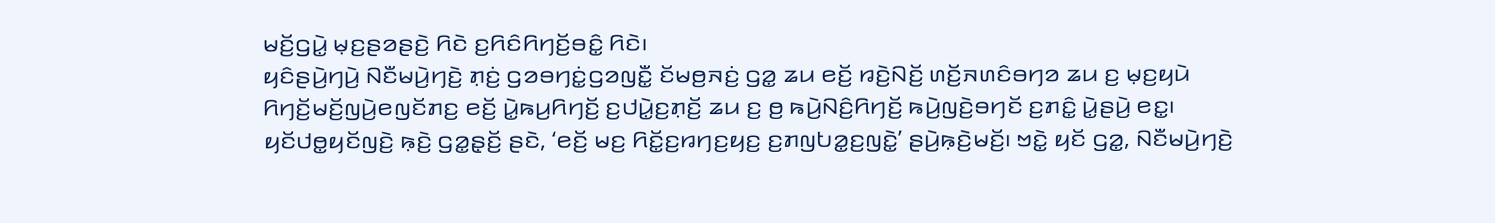ꤗꤢꤩ꤬ꤞꤣꤧ꤭ ꤗ꤫ꤢ꤬ꤔꤤꤔꤢꤧ꤬ ꤖꤢꤧ ꤢ꤬ꤖꤢꤨꤖꤚꤢꤩ꤬ꤋꤢꤨ꤭ ꤖꤢꤧ꤯
ꤟꤢꤨꤔꤣꤧ꤬ꤚꤣꤧ꤬ ꤡꤢꤪꤗꤣꤧ꤬ꤚꤢꤧ꤬ ꤊ꤫ꤢꤦ꤬ ꤞꤤꤋꤚꤢꤦ꤭ꤞꤤꤜꤢꤪ꤭ ꤢꤩꤗꤥ꤬ꤏꤢꤦ꤬ ꤞꤤ꤭ ꤘꤣ ꤕꤢꤩ꤬ ꤙꤢꤧ꤬ꤡꤢꤩ꤬ ꤛꤢꤩ꤬ꤏꤛꤢꤨꤋꤚꤤ ꤘꤣ ꤢ꤬ ꤗ꤫ꤢ꤬ꤟꤣꤧ ꤖꤚꤢꤩ꤬ꤗꤢꤩ꤬ꤜꤣꤧ꤬ꤕꤜꤢꤩꤊꤢ꤬ ꤕꤢꤩ꤬ ꤣꤧ꤭ꤒꤣ꤬ꤖꤚꤢꤩ꤬ ꤢ꤬ꤓꤣꤧ꤭ꤢ꤬ꤊ꤫ꤢꤩ꤬ ꤘꤣ ꤢ꤬ ꤥ꤬ ꤒꤣꤧ꤬ꤡꤢꤨ꤬ꤖꤚꤢꤩ꤬ ꤒꤣꤧ꤬ꤜꤢꤧ꤬ꤋꤚꤢꤩ ꤢ꤬ꤊꤢꤨ꤭ ꤣꤧ꤭ꤔꤣꤧ꤬ ꤕꤢ꤭꤯
ꤟꤢꤩꤓꤥ꤭ꤟꤢꤩꤜꤢꤧ꤬ ꤒ꤫ꤢꤧ꤬ ꤞꤤ꤭ꤔ꤫ꤢꤩ꤬ ꤔꤢꤧ, ‘ꤕꤢꤩ꤬ ꤗꤢ꤬ ꤖꤢꤩ꤭ꤢ꤬ꤙꤚꤢ꤬ꤟꤢ꤬ ꤢ꤬ꤊꤜꤝꤤ꤭ꤢ꤬ꤜꤢꤧ꤭’ ꤔꤣꤧ꤬ꤒ꤫ꤢꤧ꤬ꤗꤢꤩ꤬꤯ ꤠꤢꤧ꤭ ꤟꤢꤩ ꤞꤤ꤭, ꤡꤢꤪꤗꤣꤧ꤬ꤚꤢꤧ꤬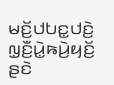ꤗꤢꤩ꤬ꤓꤝꤢ꤭ꤓꤢꤧ꤬ ꤜ꤫ꤢꤪ꤬ꤣꤧ꤭ꤒꤣꤧ꤬ꤟꤢꤩ꤬ ꤔꤢꤧ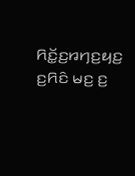ꤖꤢꤩ꤭ꤢ꤬ꤙꤚꤢ꤬ꤟꤢ꤬ ꤢ꤬ꤖꤢꤨ ꤗꤢ꤬ ꤢ꤬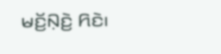ꤗꤢꤩ꤬ꤡ꤫ꤢꤧ꤬ ꤖꤢꤧ꤯